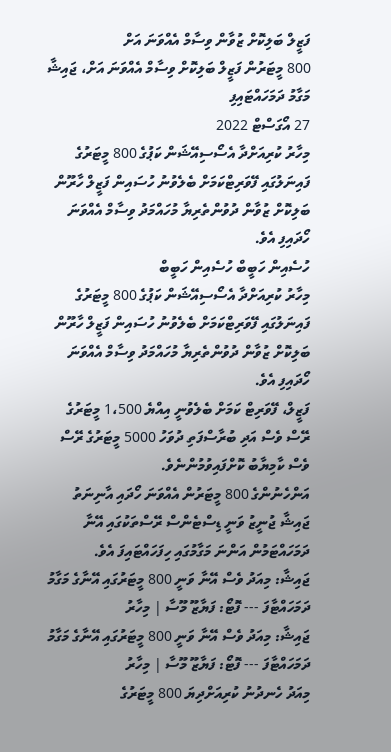ފަޒީލް ބަލިކޮށް ޒުވާން ވިސާމް އެއްވަނަ އަށް
800 މީޓަރުން ފަޒީލް ބަލިކޮށް ވިސާމް އެއްވަނަ އަށް، ޖައިޝާ މަގާމު ދަމަހައްޓައިފި
27 އޯގަސްޓް 2022
މިހާރު ކުރިއަށްދާ އެސޯސިއޭޝަން ކަޕުގެ 800 މީޓަރުގެ ފައިނަލުގައި ފޭވަރިޓްކަމަށް ބެލެވުނު ހުސައިން ފަޒީލް ހާރޫން ބަލިކޮށް ޒުވާން ދުވުންތެރިޔާ މުހައްމަދު ވިސާމް އެއްވަނަ ހޯދައިފި އެވެ.
ހުސެއިން ހަބީބް ހުސެއިން ހަބީބް
މިހާރު ކުރިއަށްދާ އެސޯސިއޭޝަން ކަޕުގެ 800 މީޓަރުގެ ފައިނަލުގައި ފޭވަރިޓްކަމަށް ބެލެވުނު ހުސައިން ފަޒީލް ހާރޫން ބަލިކޮށް ޒުވާން ދުވުންތެރިޔާ މުހައްމަދު ވިސާމް އެއްވަނަ ހޯދައިފި އެވެ.
ފަޒީލް، ފޭވަރިޓް ކަމަށް ބެލެވުނީ އިއްޔެ 1،500 މީޓަރުގެ ރޭސް ވެސް އަދި ބުރާސްފަތި ދުވަހު 5000 މީޓަރުގެ ރޭސް ވެސް ކާމިޔާބު ކޮށްފައިވުމުންނެވެ.
އަންހެނުންގެ 800 މީޓަރުން އެއްވަނަ ހޯދައި އާނިނަތު ޖައިޝާ ޖުނީޒު ވަނީ ޑިސްޓެންސް ރޭސްތަކުގައި އޭނާ ދަމަހައްޓަމުން އަންނަ މަގާމުގައި ހިފަހައްޓައިފަ އެވެ.
ޖައިޝާ: މިއަދު ވެސް އޭނާ ވަނީ 800 މީޓަރުގައި އޭނާގެ މަގާމު ދަމަހައްޓާފަ --- ފޮޓޯ: ފަޔާޒޫ މޫސާ | މިހާރު
ޖައިޝާ: މިއަދު ވެސް އޭނާ ވަނީ 800 މީޓަރުގައި އޭނާގެ މަގާމު ދަމަހައްޓާފަ --- ފޮޓޯ: ފަޔާޒޫ މޫސާ | މިހާރު
މިއަދު ހެނދުނު ކުރިއަށްދިޔަ 800 މީޓަރުގެ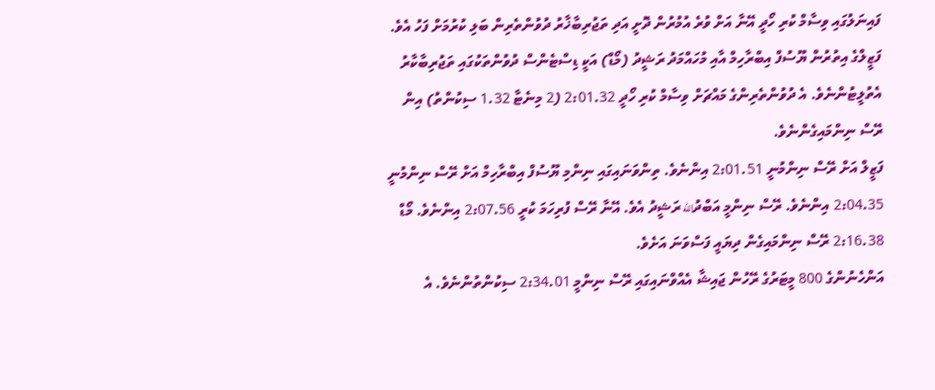ފައިނަލުގައި ވިސާމް ކުރި ހޯދީ އޭނާ އަށް ވުރެ އުމުރުން ދޮށީ އަދި ތަޖުރިބާޚާރު ދުވުންތެރިން ބަލި ކުރުމަށް ފަހު އެވެ. ފަޒީލްގެ އިތުރުން ޔޫސުފް އިބްރާހިމް އާއި މުހައްމަދު ރަޝީދު (މޯޑް) އަކީ ޑިސްޓެންސް ދުވުންތަކުގައި ތަޖުރިބާކާރު އެތުލީޓުންނެވެ. އެ ދުވުންތެރިންގެ މައްޗަށް ވިސާމް ކުރި ހޯދީ 2:01.32 (2 މިނެޓާ 1.32 ސިކުންތު) އިން ރޭސް ނިންމައިގެންނެވެ.
ފަޒީލް އަށް ރޭސް ނިންމުނީ 2:01.51 އިންނެވެ. ތިންވަނައިގައި ނިންމި ޔޫސުފް އިބްރާހިމް އަށް ރޭސް ނިންމުނީ 2:04.35 އިންނެވެ. ރޭސް ނިންމީ އަބްދުالله ރަޝީދު އެވެ. އޭނާ ރޭސް ފުރިހަމަ ކުރީ 2:07.56 އިންނެވެ. މޯޑް 2:16.38 ރޭސް ނިންމައިގެން ދިޔައީ ފަސްވަނަ އަށެވެ.
އަންހެނުންގެ 800 މީޓަރުގެ ރޭހުން ޖައިޝާ އެއްވްނައިގައި ރޭސް ނިންމީ 2:34.01 ސިކުންތުންނެވެ. އެ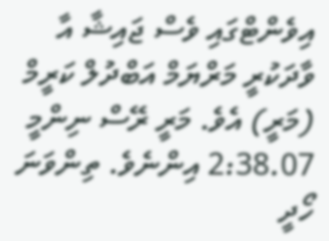އިވެންޓްގައި ވެސް ޖައިޝާ އާ ވާދަކުރީ މަރްޔަމް އަބްދުލް ކަރީމް (މަރީ) އެވެ. މަރީ ރޭސް ނިންމީ 2:38.07 އިންނެވެ. ތިންވަނަ ހޯދީ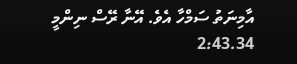އާމިނަތު ސަމްހާ އެވެ. އޭނާ ރޭސް ނިންމީ 2:43.34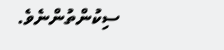ސިކުންތުންނެވެ.